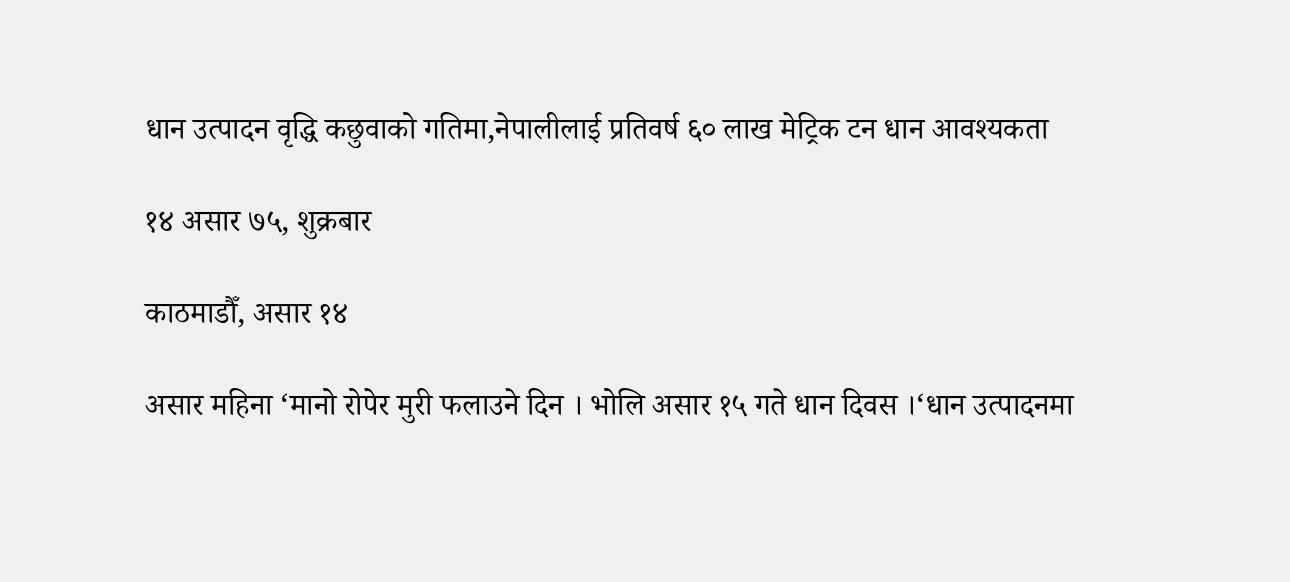धान उत्पादन वृद्धि कछुवाको गतिमा,नेपालीलाई प्रतिवर्ष ६० लाख मेट्रिक टन धान आवश्यकता

१४ असार ७५, शुक्रबार

काठमाडौँ, असार १४

असार महिना ‘मानो रोपेर मुरी फलाउने दिन । भोलि असार १५ गते धान दिवस ।‘धान उत्पादनमा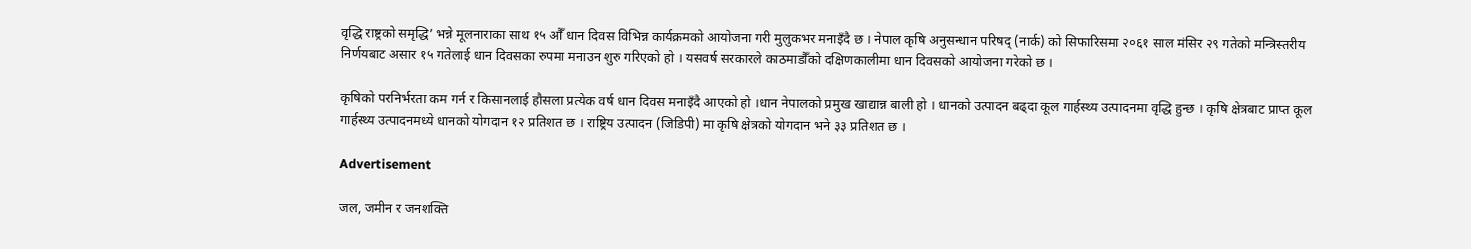वृद्धि राष्ट्रको समृद्धि’ भन्ने मूलनाराका साथ १५ औँ धान दिवस विभिन्न कार्यक्रमको आयोजना गरी मुलुकभर मनाइँदै छ । नेपाल कृषि अनुसन्धान परिषद् (नार्क) को सिफारिसमा २०६१ साल मंसिर २९ गतेको मन्त्रिस्तरीय निर्णयबाट असार १५ गतेलाई धान दिवसका रुपमा मनाउन शुरु गरिएको हो । यसवर्ष सरकारले काठमाडौँको दक्षिणकालीमा धान दिवसको आयोजना गरेको छ ।

कृषिको परनिर्भरता कम गर्न र किसानलाई हौसला प्रत्येक वर्ष धान दिवस मनाइँदै आएको हो ।धान नेपालको प्रमुख खाद्यान्न बाली हो । धानको उत्पादन बढ्दा कूल गार्हस्थ्य उत्पादनमा वृद्धि हुन्छ । कृषि क्षेत्रबाट प्राप्त कूल गार्हस्थ्य उत्पादनमध्ये धानको योगदान १२ प्रतिशत छ । राष्ट्रिय उत्पादन (जिडिपी) मा कृषि क्षेत्रको योगदान भने ३३ प्रतिशत छ ।

Advertisement

जल, जमीन र जनशक्ति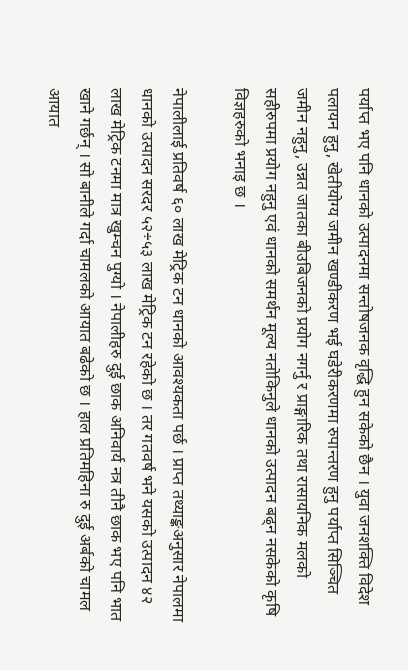पर्याप्त भए पनि धानको उत्पादनमा सन्तोषजनक वृद्धि हुन सकेको छैन । युवा जनशक्ति विदेश पलायन हुनु, खेतीयोग्य जमीन खण्डीकरण भई घडेरीकरणमा रुपान्तरण हुनु पर्याप्त सिञ्चित जमीन नहुनु, उन्नत जातका बीउबिजनको प्रयोग नगर्नु र प्राङ्गारिक तथा रासायनिक मलको सहीरुपमा प्रयोग नहुनु एवं धानको समर्थन मूल्य नतोकिनुले धानको उत्पादन बढ्न नसकेको कृषि विज्ञहरुको भनाइ छ ।

नेपालीलाई प्रतिवर्ष ६० लाख मेट्रिक टन धानको आवश्यकता पर्छ । प्राप्त तथ्याङ्कअनुसार नेपालमा धानको उत्पादन सरदर ५२÷५३ लाख मेट्रिक टन रहेको छ । तर गतवर्ष भने यसको उत्पादन ४२ लाख मेट्रिक टनमा मात्र खुम्चन पुग्यो । नेपालीहरु दुई छाक अनिवार्य नत्र तीनै छाक भए पनि भात खाने गर्छन् । सो बानीले गर्दा चामलको आयात बढेको छ । हाल प्रतिमहिना रु दुई अर्बको चामल आयात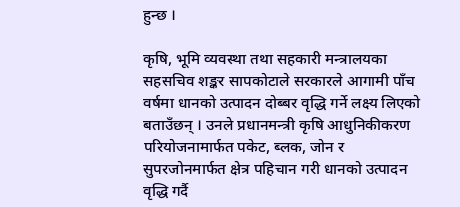हुन्छ ।

कृषि, भूमि व्यवस्था तथा सहकारी मन्त्रालयका सहसचिव शङ्कर सापकोटाले सरकारले आगामी पाँच वर्षमा धानको उत्पादन दोब्बर वृद्धि गर्ने लक्ष्य लिएको बताउँछन् । उनले प्रधानमन्त्री कृषि आधुनिकीकरण परियोजनामार्फत पकेट, ब्लक, जोन र सुपरजोनमार्फत क्षेत्र पहिचान गरी धानको उत्पादन वृद्धि गर्दै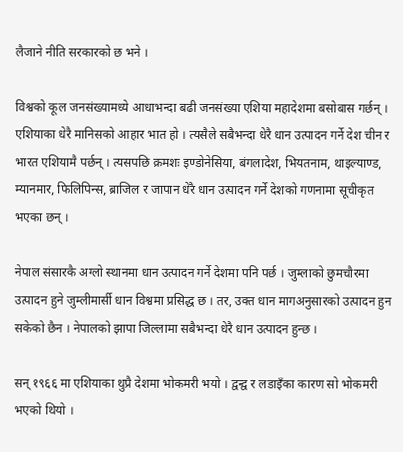लैजाने नीति सरकारको छ भने ।

विश्वको कूल जनसंख्यामध्ये आधाभन्दा बढी जनसंख्या एशिया महादेशमा बसोबास गर्छन् । एशियाका धेरै मानिसको आहार भात हो । त्यसैले सबैभन्दा धेरै धान उत्पादन गर्ने देश चीन र भारत एशियामै पर्छन् । त्यसपछि क्रमशः इण्डोनेसिया, बंगलादेश, भियतनाम, थाइल्याण्ड, म्यानमार, फिलिपिन्स, ब्राजिल र जापान धेरै धान उत्पादन गर्ने देशको गणनामा सूचीकृत भएका छन् ।

नेपाल संसारकै अग्लो स्थानमा धान उत्पादन गर्ने देशमा पनि पर्छ । जुम्लाको छुमचौरमा उत्पादन हुने जुम्लीमार्सी धान विश्वमा प्रसिद्ध छ । तर, उक्त धान मागअनुसारको उत्पादन हुन सकेको छैन । नेपालको झापा जिल्लामा सबैभन्दा धेरै धान उत्पादन हुन्छ ।

सन् १९६६ मा एशियाका थुप्रै देशमा भोकमरी भयो । द्वन्द्व र लडाइँका कारण सो भोकमरी भएको थियो ।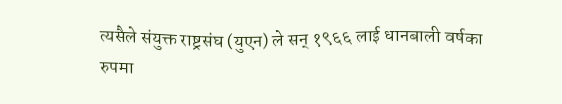त्यसैले संयुक्त राष्ट्रसंघ (युएन) ले सन् १९६६ लाई धानबाली वर्षका रुपमा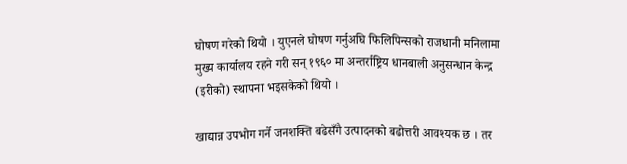घोषण गरेको थियो । युएनले घोषण गर्नुअघि फिलिपिन्सको राजधानी मनिलामा मुख्य कार्यालय रहने गरी सन् १९६० मा अन्तर्राष्ट्रिय धानबाली अनुसन्धान केन्द्र (इरीको) स्थापना भइसकेको थियो ।

खाद्यान्न उपभोग गर्ने जनशक्ति बढेसँगै उत्पादनको बढोत्तरी आवश्यक छ । तर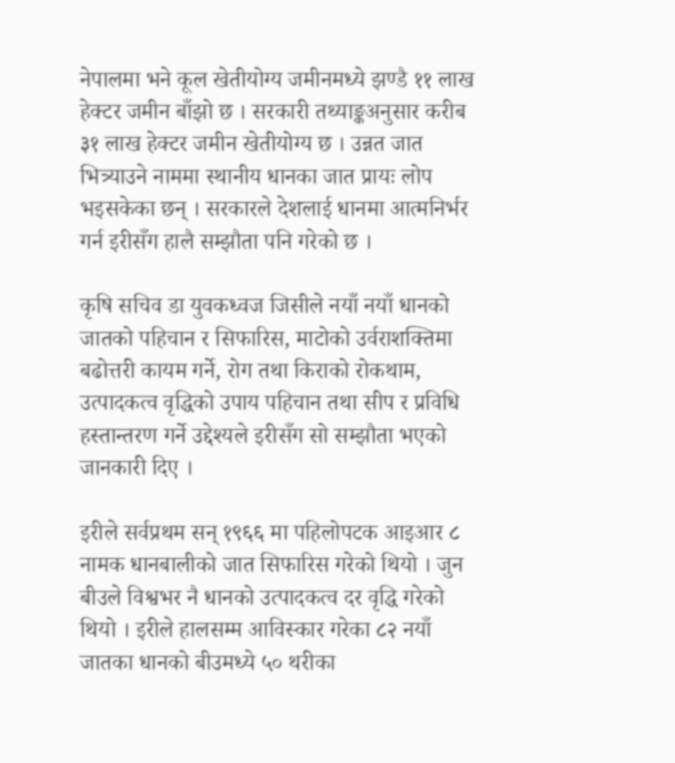नेपालमा भने कूल खेतीयोग्य जमीनमध्ये झण्डै ११ लाख हेक्टर जमीन बाँझो छ । सरकारी तथ्याङ्कअनुसार करीब ३१ लाख हेक्टर जमीन खेतीयोग्य छ । उन्नत जात भित्र्याउने नाममा स्थानीय धानका जात प्रायः लोप भइसकेका छन् । सरकारले देशलाई धानमा आत्मनिर्भर गर्न इरीसँग हालै सम्झौता पनि गरेको छ ।

कृषि सचिव डा युवकध्वज जिसीले नयाँ नयाँ धानको जातको पहिचान र सिफारिस, माटोको उर्वराशक्तिमा बढोत्तरी कायम गर्ने, रोग तथा किराको रोकथाम, उत्पादकत्व वृद्धिको उपाय पहिचान तथा सीप र प्रविधि हस्तान्तरण गर्ने उद्देश्यले इरीसँग सो सम्झौता भएको जानकारी दिए ।

इरीले सर्वप्रथम सन् १९६६ मा पहिलोपटक आइआर ८ नामक धानबालीको जात सिफारिस गरेको थियो । जुन बीउले विश्वभर नै धानको उत्पादकत्व दर वृद्धि गरेको थियो । इरीले हालसम्म आविस्कार गरेका ८२ नयाँ जातका धानको बीउमध्ये ५० थरीका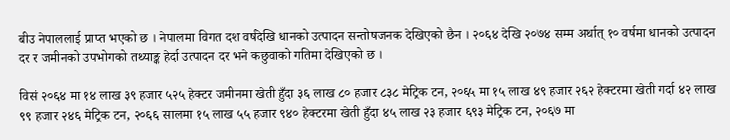बीउ नेपाललाई प्राप्त भएको छ । नेपालमा विगत दश वर्षदेखि धानको उत्पादन सन्तोषजनक देखिएको छैन । २०६४ देखि २०७४ सम्म अर्थात् १० वर्षमा धानको उत्पादन दर र जमीनको उपभोगको तथ्याङ्क हेर्दा उत्पादन दर भने कछुवाको गतिमा देखिएको छ ।

विसं २०६४ मा १४ लाख ३९ हजार ५२५ हेक्टर जमीनमा खेती हुँदा ३६ लाख ८० हजार ८३८ मेट्रिक टन, २०६५ मा १५ लाख ४९ हजार २६२ हेक्टरमा खेती गर्दा ४२ लाख ९९ हजार २४६ मेट्रिक टन, २०६६ सालमा १५ लाख ५५ हजार ९४० हेक्टरमा खेती हुँदा ४५ लाख २३ हजार ६९३ मेट्रिक टन, २०६७ मा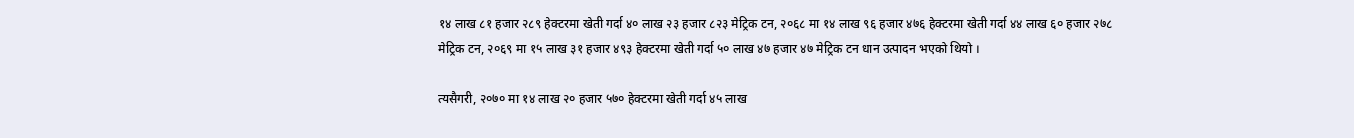१४ लाख ८१ हजार २८९ हेक्टरमा खेती गर्दा ४० लाख २३ हजार ८२३ मेट्रिक टन, २०६८ मा १४ लाख ९६ हजार ४७६ हेक्टरमा खेती गर्दा ४४ लाख ६० हजार २७८ मेट्रिक टन, २०६९ मा १५ लाख ३१ हजार ४९३ हेक्टरमा खेती गर्दा ५० लाख ४७ हजार ४७ मेट्रिक टन धान उत्पादन भएको थियो ।

त्यसैगरी, २०७० मा १४ लाख २० हजार ५७० हेक्टरमा खेती गर्दा ४५ लाख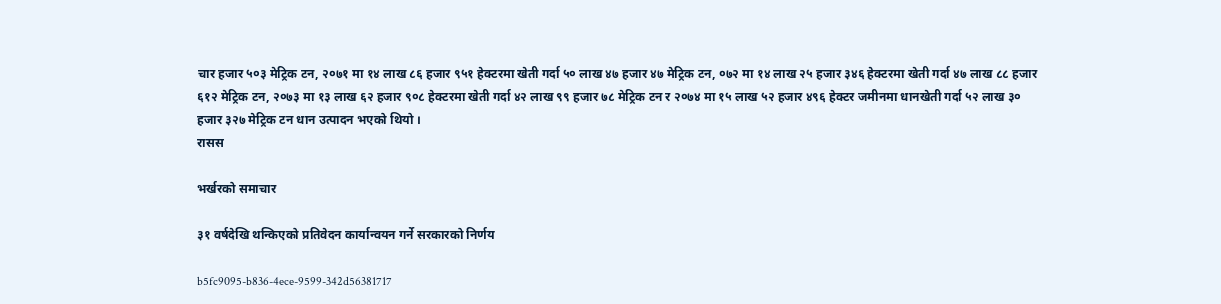चार हजार ५०३ मेट्रिक टन, २०७१ मा १४ लाख ८६ हजार ९५१ हेक्टरमा खेती गर्दा ५० लाख ४७ हजार ४७ मेट्रिक टन, ०७२ मा १४ लाख २५ हजार ३४६ हेक्टरमा खेती गर्दा ४७ लाख ८८ हजार ६१२ मेट्रिक टन, २०७३ मा १३ लाख ६२ हजार ९०८ हेक्टरमा खेती गर्दा ४२ लाख ९९ हजार ७८ मेट्रिक टन र २०७४ मा १५ लाख ५२ हजार ४९६ हेक्टर जमीनमा धानखेती गर्दा ५२ लाख ३० हजार ३२७ मेट्रिक टन धान उत्पादन भएको थियो ।
रासस

भर्खरको समाचार

३१ वर्षदेखि थन्किएको प्रतिवेदन कार्यान्वयन गर्ने सरकारको निर्णय

b5fc9095-b836-4ece-9599-342d56381717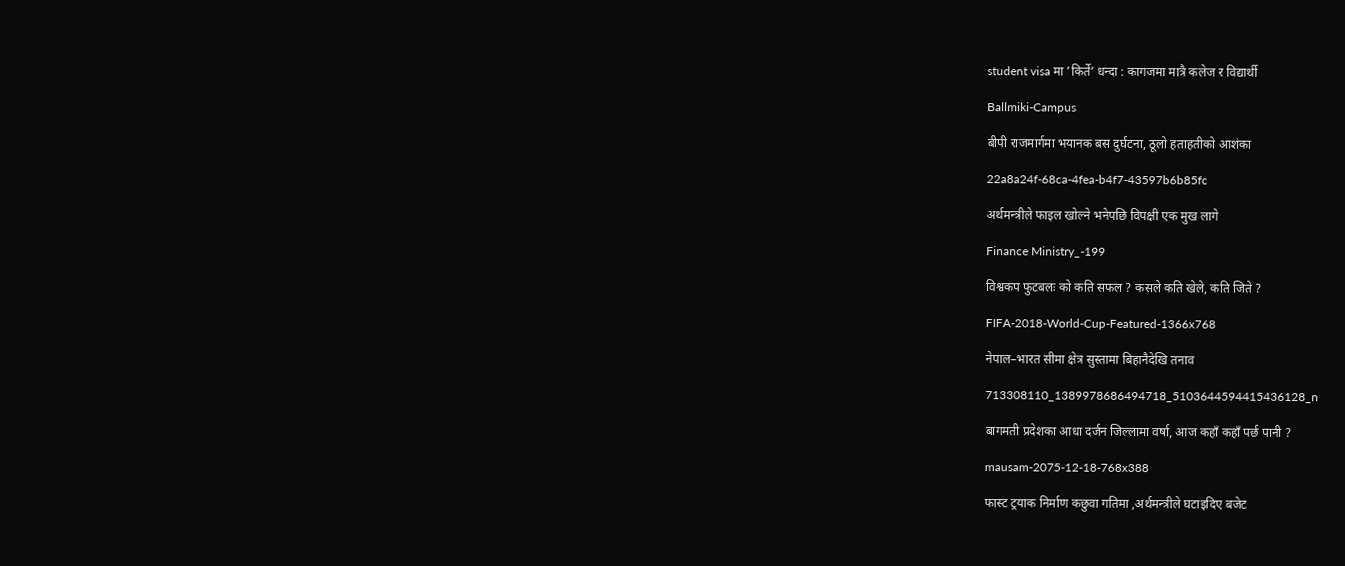student visa मा ’किर्ते’ धन्दा : कागजमा मात्रै कलेज र विद्यार्थी

Ballmiki-Campus

बीपी राजमार्गमा भयानक बस दुर्घटना, ठूलो हताहतीको आशंका

22a8a24f-68ca-4fea-b4f7-43597b6b85fc

अर्थमन्त्रीले फाइल खोल्ने भनेपछि विपक्षी एक मुख लागे

Finance Ministry_-199

विश्वकप फुटबलः को कति सफल ? कसले कति खेले, कति जिते ?

FIFA-2018-World-Cup-Featured-1366x768

नेपाल–भारत सीमा क्षेत्र सुस्तामा बिहानैदेखि तनाव

713308110_1389978686494718_5103644594415436128_n

बागमती प्रदेशका आधा दर्जन जिल्लामा वर्षा, आज कहाँ कहाँ पर्छ पानी ?

mausam-2075-12-18-768x388

फास्ट ट्रयाक निर्माण कछुवा गतिमा ,अर्थमन्त्रीले घटाइदिए बजेट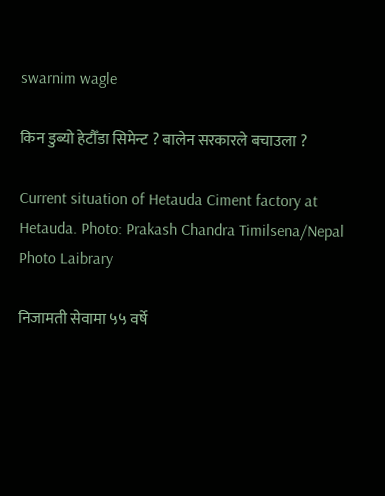swarnim wagle

किन डुब्यो हेटौँडा सिमेन्ट ? बालेन सरकारले बचाउला ?

Current situation of Hetauda Ciment factory at Hetauda. Photo: Prakash Chandra Timilsena/Nepal Photo Laibrary

निजामती सेवामा ५५ वर्षे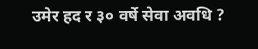उमेर हद र ३० वर्षे सेवा अवधि ?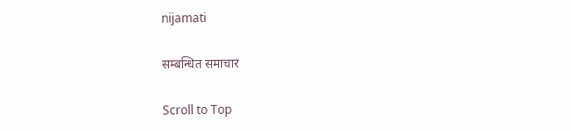nijamati

सम्बन्धित समाचार

Scroll to Top